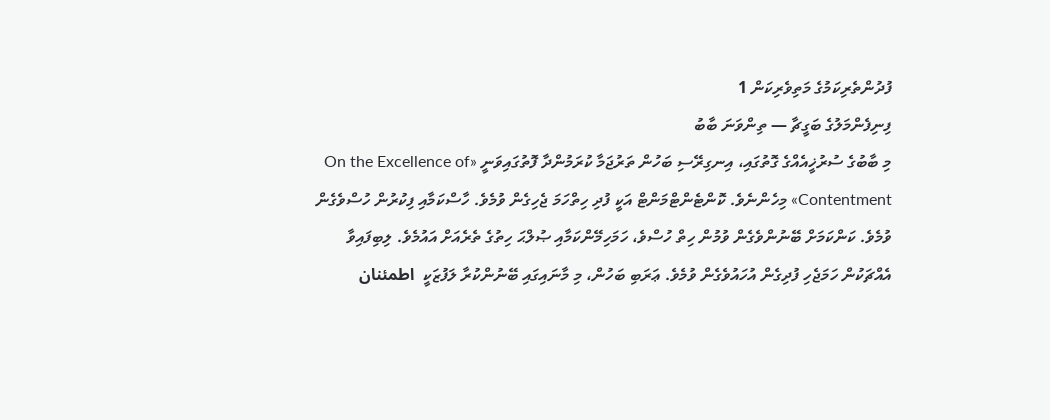ފުދުންތެރިކަމުގެ މަތިވެރިކަން 1
ފިނިފެންމަލުގެ ބަގީޗާ — ތިންވަނަ ބާބު
މި ބާބުގެ ސުރުޚީއެއްގެ ގޮތުގައި، އިނގިރޭސި ބަހުން ތަރުޖަމާ ކުރަމުންދާ ފޮތުގައިވަނީ «On the Excellence of Contentment» މިހެންނެވެ. ކޮންޓެންޓްމަންޓް އަކީ ފުދި ހިތްހަމަ ޖެހިގެން ވުމެވެ. ހާސްކަމާއި ފިކުރުން ހުސްވެގެން ވުމެވެ. ކަންކަމަށް ބޭނުންވެގެން ވުމުން ހިތް ހުސްވެ، ހަމަހިމޭންކަމާއި ޞުލްޙަ ހިތުގެ ތެރެއަށް އައުމެވެ. ލިބިފައިވާ އެއްޗަކުން ހަމަޖެހި ފުދިގެން އުހައުވެގެން ވުމެވެ. ޢަރަބި ބަހުން، މި މާނައިގައި ބޭނުންކުރާ ލަފުޒަކީ  اطمئنان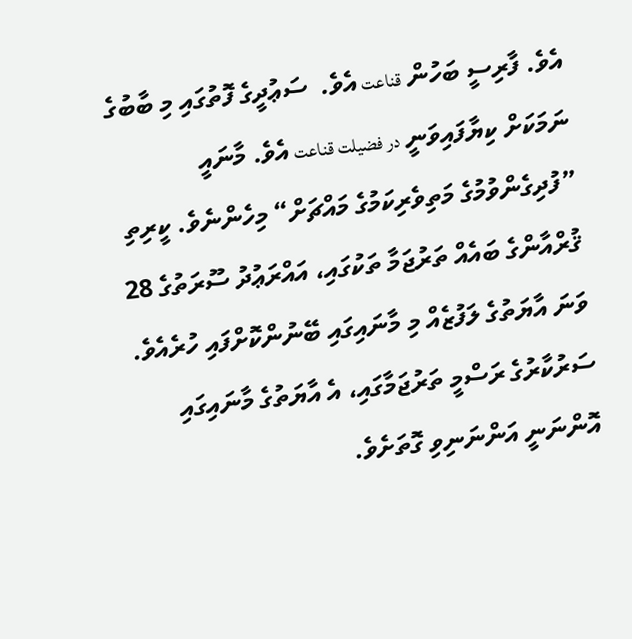އެވެ. ފާރިސީ ބަހުން قناعت އެވެ.  ސަޢުދީގެ ފޮތުގައި މި ބާބުގެ ނަމަކަށް ކިޔާފައިވަނީ در فضیلت قناعت އެވެ. މާނައީ ”ފުދިގެންވުމުގެ މަތިވެރިކަމުގެ މައްޗަށް“ މިހެންނެވެ. ކީރިތި ޤުރްއާންގެ ބައެއް ތަރުޖަމާ ތަކުގައި، އައްރަޢުދު ސޫރަތުގެ 28 ވަނަ އާޔަތުގެ ލަފުޒެއް މި މާނައިގައި ބޭނުންކޮށްފައި ހުރެއެވެ. ސަރުކާރުގެ ރަސްމީ ތަރުޖަމާގައި، އެ އާޔަތުގެ މާނައިގައި އޮންނަނީ އަންނަނިވި ގޮތަށެވެ.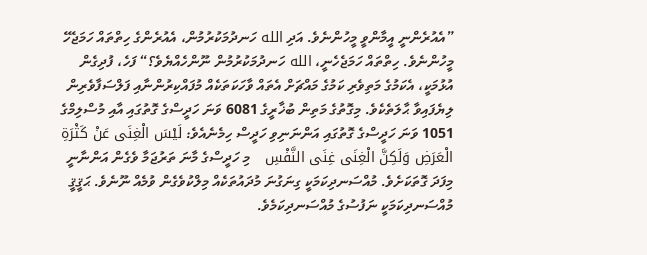”އެއުރެންނީ އީމާންވީ މީހުންނެވެ. އަދި الله ހަނދުމަކުރުމުން، އެއުރެންގެ ހިތްތައް ހަމަޖެހޭ މީހުންނެވެ. ހިތްތައް ހަމަޖެހެނީ، الله ހަނދުމަކުރުމުން ނޫންހެއްޔެވެ؟“ ފަހެ، ފުދިގެން އުޅުމަކީ، އެކަމުގެ މަތިވެރި ކަމުގެ މައްޗަށް އެތައް ވާހަކަތަކެއް މުފައްކިރުންނާއި ފަލްސަފާވެރިން ލިޔެފައިވާ ޙާލަތެކެވެ. މިގޮތުގެ މަތިން ބުޚާރީގެ 6081 ވަނަ ހަދީސްގެ ގޮތުގައި އާއި މުސްލިމްގެ 1051 ވަނަ ހަދީސްގެ ގޮތުގައި އަންނަނިވި ހަދީސް ހިމެނެއެވެ: لَيْسَ الْغِنَى عَنْ كَثْرَةِ الْعَرَضِ وَلَكِنَّ الْغِنَى غِنَى النَّفْسِ   މި ހަދީސްގެ މާނަ ތަރުޖަމާ ވެގެން އަންނާނީ މިފަދަ ގޮތަކަށެވެ. މުއްސަނދިކަމަކީ ގިނަގުނަ މުދައުތަކެއް މިލްކުވެގެން ވުމެއް ނޫނެވެ. ޙަޤީޤީ މުއްސަނދިކަމަކީ ނަފުސުގެ މުއްސަނދިކަމެވެ.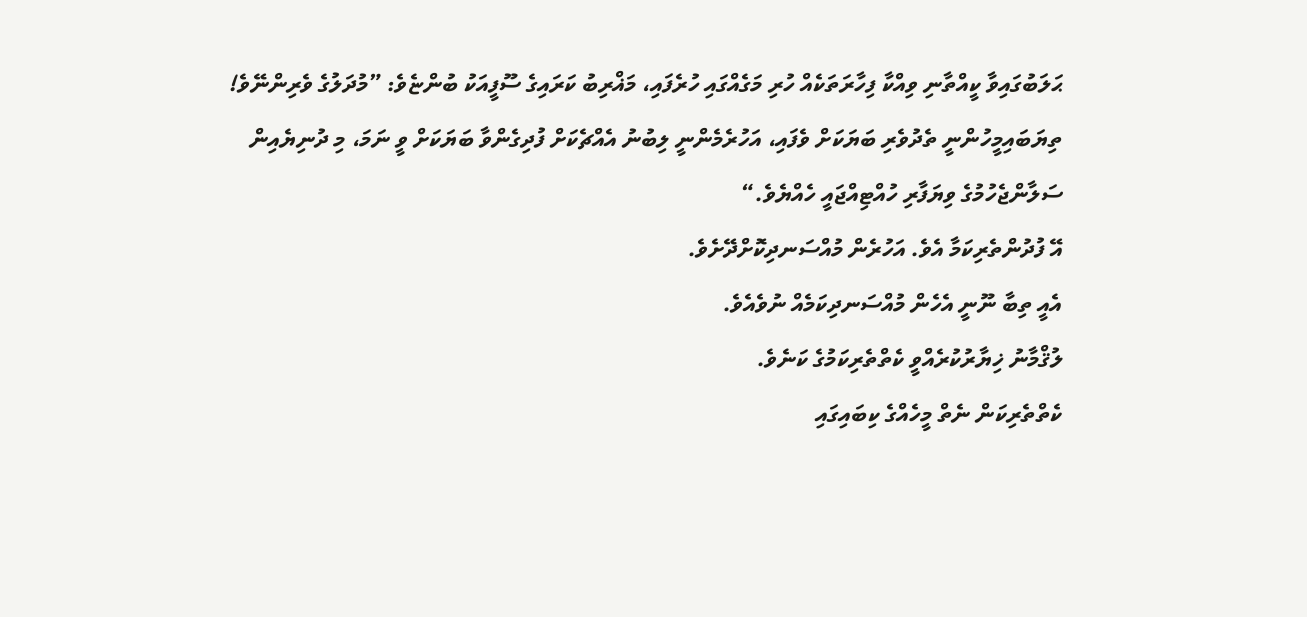ޙަލަބުގައިވާ ކީއްތާނި ވިއްކާ ފިހާރަތަކެއް ހުރި މަގެއްގައި ހުރެފައި، މަޣްރިބު ކަރައިގެ ސޫފީއަކު ބުންޏެވެ: ”މުދަލުގެ ވެރިންނޭވެ! ތިޔަބައިމީހުންނީ ތެދުވެރި ބަޔަކަށް ވެފައި، އަހުރެމެންނީ ލިބުނު އެއްޗެކަށް ފުދިގެންވާ ބަޔަކަށް ވީ ނަމަ، މި ދުނިޔެއިން ސަލާންޖެހުމުގެ ވިޔަފާރި ހުއްޓިއްޖައީ ހެއްޔެވެ.“
އޭ ފުދުންތެރިކަމާ އެވެ. އަހުރެން މުއްސަނދިކޮށްދޭށެވެ.
އެއީ ތިބާ ނޫނީ އެހެން މުއްސަނދިކަމެއް ނުވެއެވެ.
ލުޤްމާނު ޚިޔާރުކުރެއްވީ ކެތްތެރިކަމުގެ ކަނެވެ.
ކެތްތެރިކަން ނެތް މީހެއްގެ ކިބައިގައި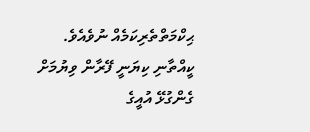ޙިކްމަތްތެރިކަމެއް ނުވެއެވެ.
ކީއްތާނި ކިޔަނީ ފޭރާން ވިޔުމަށް ގެންގުޅޭ އުއީގެ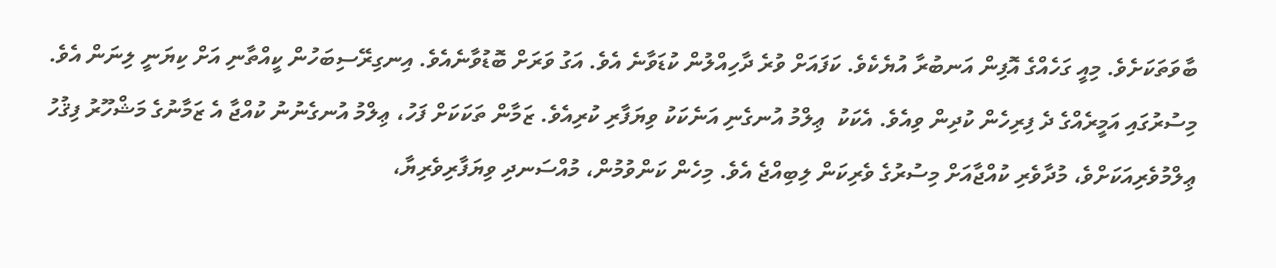ބާވަތަކަށެވެ. މިއީ ގަހެއްގެ އޮފިން އަނބުރާ އުޔެކެވެ. ކަފައަށް ވުރެ ދާހިއްލުން ކުޑަވާނެ އެވެ. އަގު ވަރަށް ބޮޑުވާނެއެވެ. އިނގިރޭސިބަހުން ކީއްތާނި އަށް ކިޔަނީ ލިނަން އެވެ.
މިސުރުގައި އަމީރެއްގެ ދެ ފިރިހެން ކުދިން ވިއެވެ. އެކަކު  ޢިލްމު އުނގެނި އަނެކަކު ވިޔަފާރި ކުރިއެވެ. ޒަމާން ތަކަކަށް ފަހު، ޢިލްމު އުނގެނުނު ކުއްޖާ އެ ޒަމާނުގެ މަޝްހޫރު ފިޤުހު ޢިލްމުވެރިއަކަށްވެ، މުދާވެރި ކުއްޖާއަށް މިސުރުގެ ވެރިކަން ލިބިއްޖެ އެވެ. މިހެން ކަންވުމުން، މުއްސަނދި ވިޔަފާރިވެރިޔާ،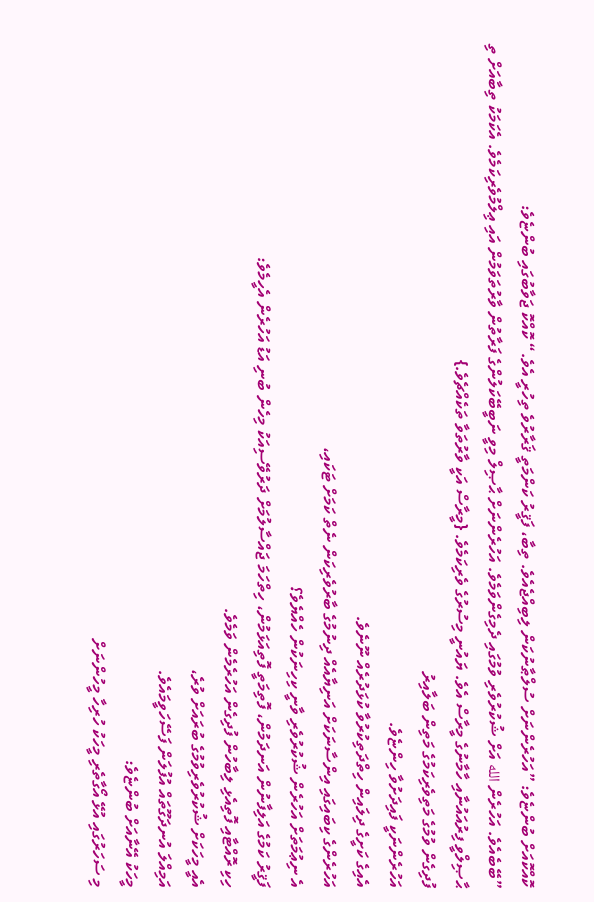ކޮއްކޮއަށް ބުންޏެވެ: ”އަހުރެންނަށް ސުލްޠާނުކަން ލިބިއްޖެއެވެ. ތިބާ، ފަޤީރު ކަންމަތީ ޤަރާރުވެ ތިހުރީ އެވެ.“ ކޮއްކޮ ޖަވާބުގައި ބުންޏެވެ:
”ބޭބެއެވެ. އަހުރެން الله އަށް ޝުކުރުވެރި ވުމުގައި ދެމިގެންވަމެވެ. އަހުރެންނަށް ޙާޞިލް މިވީ ނަބީބޭކަލުންގެ ފަރާތުން ވާރުތަވަމުން އައި ޢިލްމުވެރިކަމެވެ. އެކަމަކު ތިބާއަށް ތި ޙާޞިލްވީ ފިރުއައުނާއި ހާމާނުގެ މީރާސް އެވެ. ޔައުނީ މިސުރުގެ ވެރިކަމެވެ. {މީރާސް އަކީ ވާރުތަވާ ތަކެއްޗެވެ.}
ފުދިގެން ވުމުގެ މަތިވެރިކަމުގެ މަތިން ބަލާއިރު
އަހުރެންނަކީ ފައިދަށުވާ ހިންޏެވެ.
އެއިގެ ކަށީގެ ދިލައިން ހިތްދަތިކުރުވާ ކުޅަދުރެއް ނޫނެވެ.
އަހުރެންގެ ކިބައިގައި އިންސާނަކަށް އަނިޔާއެއް ދިނުމުގެ ބާރުވެރިކަން ނެތް ކަމަށް ޓަކައި،
އެ ނިޢުމަތަށް އަހުރެން ޝުކުރުވެރި ވާނީ ކިހިނަކުން ހެއްޔެވެ؟
ފަޤީރު ކަމުގެ އަލިފާނުން އަނދަމުން، ފޮތިމަތީ ފޮތިއަޅަމުން، ހިތްހަމަ ޖައްސާލުމަށް ދަރުވޭސިއަކު މިހެން ބުނި އަޑު އަހުރެން އެހީމެވެ:
ހިކި ރޮއްޓާއި ފޮތިއެޅި ލިބާހުން ފުދިގެން އަހުރެމެން ވަމެވެ.
އެއީ މީހަކަށް ޝުކުރުވެރިވުމުގެ ބުރައަށް ވުރެ،
އަމިއްލަ އުނދަގޫތައް އުފުލަން ފަސޭހަވީމައެވެ.
މީހަކު އޭނާއަށް ބުންޏެވެ:
މި ސަހަރުގައި އުޅޭ އޯގާތެރި މީހަކު ހުރިހާ މީހުންނަށް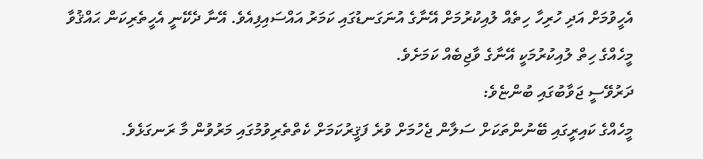އެހީވުމަށް އަދި ހުރިހާ ހިތެއް ލުއިކުރުމަށް އޭނާގެ އުނަގަނޑުގައި ކަމަރު އައްސައިފިއެވެ. އޭނާ ދެކޭނީ އެހީތެރިކަން ޙައްޤުވާ މީހެއްގެ ހިތް ލުއިކުރުމަކީ އޭނާގެ ވާޖިބެއް ކަމަށެވެ.
ދަރުވޭސީ ޖަވާބުގައި ބުންޏެވެ:
މީހެއްގެ ކައިރީގައި ބޭނުންތަކަށް ސަލާން ޖެހުމަށް ވުރެ ފަޤީރުކަމަށް ކެތްތެރިވުމުގައި މަރުވުން މާ ރަނގަޅެވެ.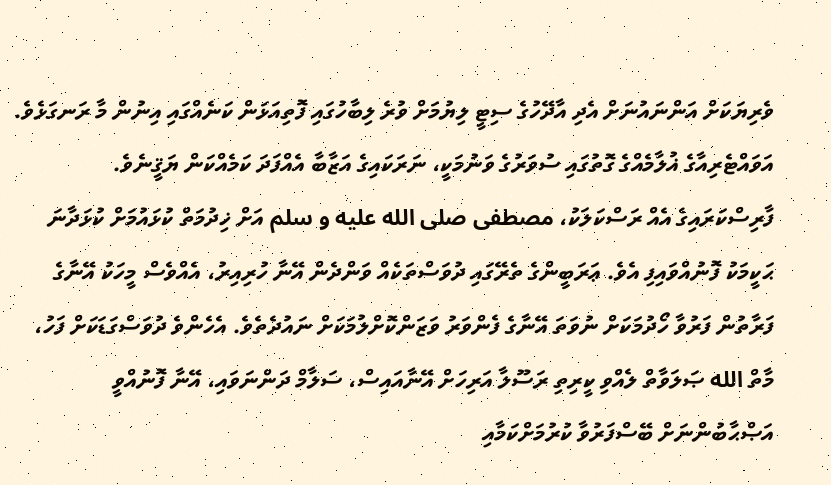ވެރިޔަކަށް އަންނައުނަށް އެދި އާދޭހުގެ ސިޓީ ލިޔުމަށް ވުރެ ލިބާހުގައި ފޮތިއަޅަން ކަނެއްގައި އިނުން މާ ރަނގަޅެވެ.
އަވައްޓެރިއާގެ ޣުލާމެއްގެ ގޮތުގައި ސުވަރުގެ ވަނުމަކީ، ނަރަކައިގެ އަޒާބާ އެއްފަދަ ކަމެއްކަން ޔަޤީނެވެ.
ފާރިސްކަރައިގެ އެއް ރަސްކަލަކު، مصطفی صلی الله علیه و سلم އަށް ޚިދުމަތް ކުޅައުމަށް ކުޅަދާނަ ޙަކީމަކު ފޮނުއްވައިފި އެވެ. ޢަރަބީންގެ ތެރޭގައި ދުވަސްތަކެއް ވަންދެން އޭނާ ހުރިއިރު، އެއްވެސް މީހަކު އޭނާގެ ފަރާތުން ފަރުވާ ހޯދުމަކަށް ނުވަތަ އޭނާގެ ފެންވަރު ވަޒަންކޮށްލުމަކަށް ނައުދެތެވެ. އެހެންވެ ދުވަސްގަޑަކަށް ފަހު، މާތް الله ޞަލަވާތް ލެއްވި ކީރިތި ރަސޫލާ އަރިހަށް އޭނާއައިސް، ސަލާމް ދަންނަވައި، އޭނާ ފޮނުއްވީ އަޞްޙާބުންނަށް ބޭސްފަރުވާ ކުރުމަށްކަމާއި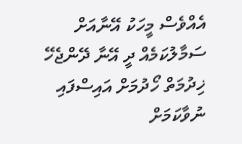އެއްވެސް މީހަކު އޭނާއަށް ސަމާލުކަމެއް ދީ އޭނާ ދޭންޖެހޭ ޚިދުމަތް ހޯދުމަށް އައިސްފައި ނުވާކަމަށް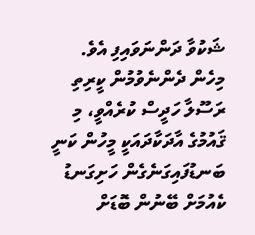ޝަކުވާ ދަންނަވައިފި އެވެ.
މިހެން ދެންނެވުމުން ކީރިތި ރަސޫލާ ހަދީސް ކުރެއްވީ، މި ޤައުމުގެ އާދަކާދައަކީ މީހުން ކަނީ ބަނޑުފައިގަނެގެން ހަށިގަނޑު ކެއުމަށް ބޭނުން ބޮޑަށް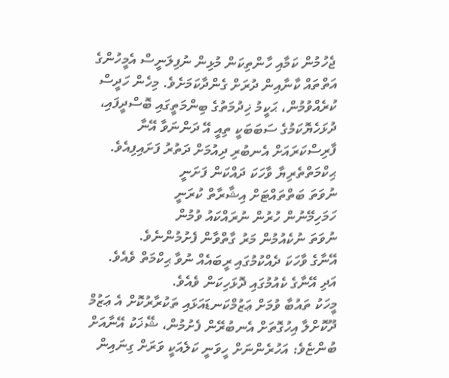ޖެހުމުން ކަމާއި ހާންތިކަން މުޅިން ނުފިލަނީސް އެމީހުންގެ އަތްތައް ކާނާއިން ދުރަށް ގެންދާކަމަށެވެ. މިހެން ހަދީސް ކުރެއްވުމުން، ޙަކީމު ޚިދުމަތުގެ ބިންމަތީގައި ބޮސްދީފައި، ދުޅަހެޔޮކަމުގެ ސަބަބަކީ ތިއީ އޭ ދަންނަވާ އޭނާ ފާރިސްކަރައަށް އެނބުރި ދިއުމަށް ދަތުރު ފަށައިފިއެވެ.
ޙިކްމަތްތެރިޔާ ވާހަކަ ދައްކަން ފަށަނީ
ނުވަތަ ބަތްތައްޓަށް އިޝާރާތް ކުރަނީ
ހަމަހިމޭނުން ހުރުން ނުރައްކައު ވުމުން
ނުވަތަ ނުކެއުމުން މަރު ގާތްވާން ފެށުމުންނެވެ.
އޭނާގެ ވާހަކަ ދެއްކުމުގައި ރީބައެއް ނުވާ ޙިކްމަތް ވެއެވެ.
އަދި އޭނާގެ ކެއުމުގައި ދޮޅަހިކަން ވެއެވެ.
މީހަކު ތައުބާ ވުމަށް ޢަޒުމްކަނޑައަޅައި ތަކުރާރުކޮށް އެ ޢަޒުމް ދޫކޮށްލާ އިހުގޮތަށް އެނބުރޭން ފެށުމުން، ޝޭޚަކު އޭނާއަށް ބުންޏެވެ: އަހުރެންނަށް ހީވަނީ ކަލެއަކީ ވަރަށް ގިނައިން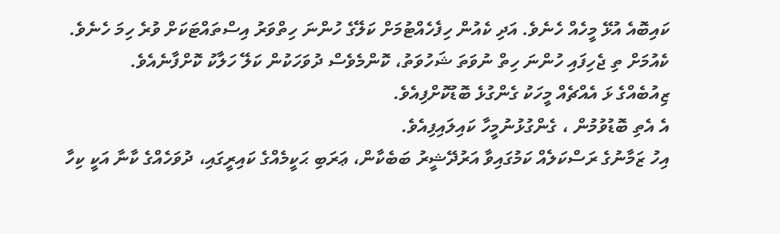ކައިބޮއެ އުޅޭ މީހެއް ހެނެވެ. އަދި ކެއުން ހިފެހެއްޓުމަށް ކަލޭގެ ހުންނަ ހިތްވަރު އިސްތައްޓަކަށް ވުރެ ހިމަ ހެނެވެ. ކެއުމަށް ތި ޖެހިފައި ހުންނަ ހިތް ނުވަތަ ޝަހުވަތު، ކޮންމެވެސް ދުވަހަކުން ކަލޭ ހަލާކު ކޮށްފާނެއެވެ.
ޒިއުބެއްގެ ޅަ އެއްޗެއް މީހަކު ގެންގުޅެ ބޮޑުކޮށްފިއެވެ.
އެ އެތި ބޮޑުވުމުން ، ގެންގުޅުނުމީހާ ކައިލައިފިއެވެ.
އިހު ޒަމާނުގެ ރަސްކަލެއް ކަމުގައިވާ އަރުދޭޝީރު ބަބެކާން، ޢަރަބި ޙަކީމެއްގެ ކައިރީގައި، ދުވަހެއްގެ ކާނާ އަކީ ކިހާ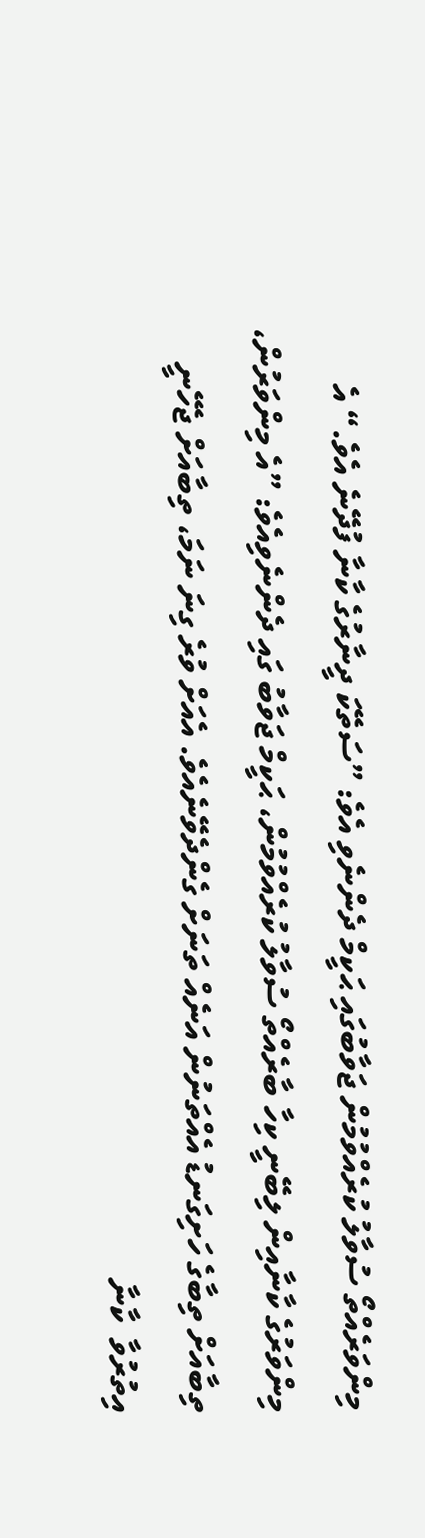މިންވަރެއްތޯ ސުވާލު ކުރެއްވުމުން ޖަވާބުގައި ޙަކީމް ދެންނެވި އެވެ: ”ސަތޭކަ ދީނާރުގެ ކާނާ ފުދޭނެ އެވެ.“ އެ މިންވަރުގެ ކާނާއިން ލިބޭނީ ކިހާ ބާރެއްތޯ ސުވާލު ކުރެއްވުމުން، ޙަކީމް ޖަވާބު ގައި ދެންނެވިއެވެ: ”އެ މިންވަރުން، ތިބާއަށް ތިބާގެ ހަށިގަނޑު އެއްތަނުން އަނެއް ތަނަށް ގެންދެވޭނެއެވެ. އެއަށް ވުރެ ގިނަ ނަމަ، ތިބާއަށް ޖެހޭނީ  އިތުރުވާ  ކާނާ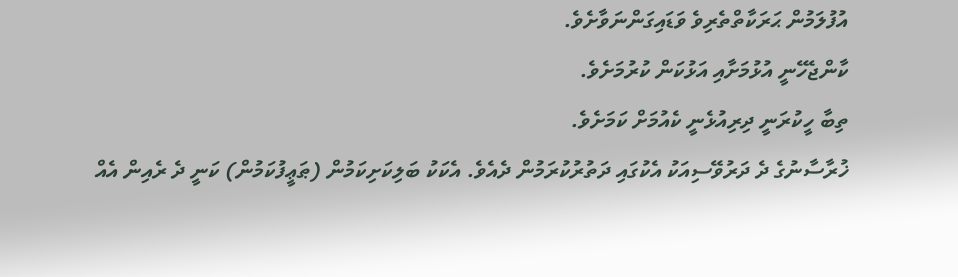އުފުލަމުން ޙަރަކާތްތެރިވެ ވަޑައިގަންނަވާށެވެ.
ކާންޖެހޭނީ އުޅުމަށާއި އަޅުކަން ކުރުމަށެވެ.
ތިބާ ހީކުރަނީ ދިރިއުޅެނީ ކެއުމަށް ކަމަށެވެ.
ޚުރާސާނުގެ ދެ ދަރުވޭސިއަކު އެކުގައި ދަތުރުކުރަމުން ދެއެވެ. އެކަކު ބަލިކަށިކަމުން (ޠަޢީފުކަމުން) ކަނީ ދެ ރެއިން އެއް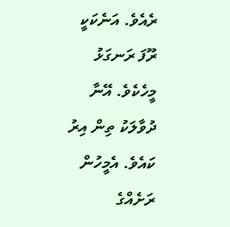ރެއެވެ. އަނެކަކީ ރޫފަ ރަނގަޅު މީހެކެވެ. އޭނާ ދުވާލަކު ތިން އިރު ކައެވެ. އެމީހުން ރަށެއްގެ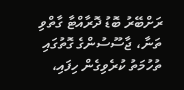ރަށްބޭރު ބޮޑު ދޮރާއްޓާ ގާތްވި ތަނާ، ޖާސޫސުންގެ ގޮތުގައި ތުހުމަތު ކުރެވިގެން ހިފައި،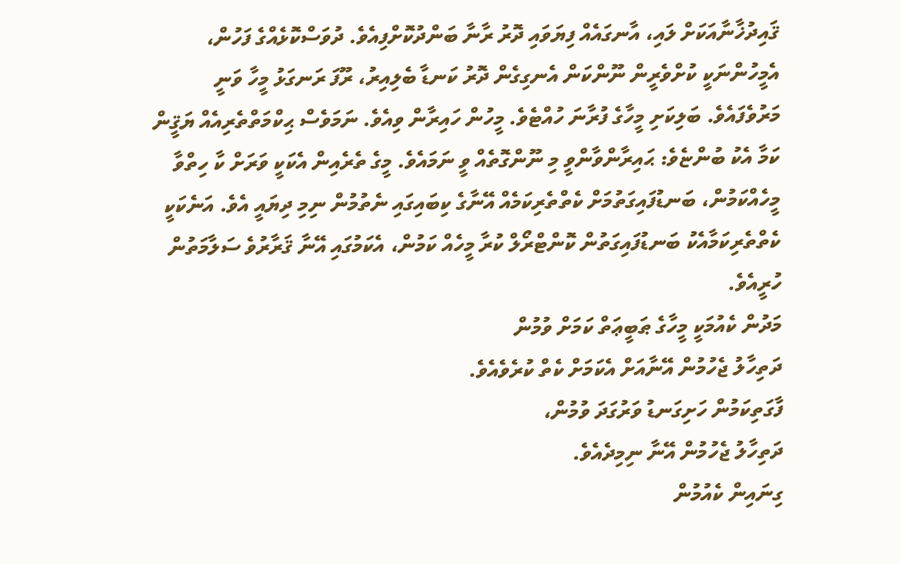ޤައިދުޚާނާއަކަށް ލައި، އާނގައެއް ފިޔަވައި ދޮރު ރާނާ ބަންދުކޮށްފިއެވެ. ދުވަސްކޮޅެއްގެ ފަހުން، އެމީހުންނަކީ ކުށްވެރީން ނޫންކަން އެނގިގެން ދޮރު ކަނޑާ ބެލިއިރު، ރޫފަ ރަނގަޅު މީހާ ވަނީ މަރުވެފައެވެ. ބަލިކަށި މީހާގެ ފުރާނަ ހުއްޓެވެ. މީހުން ހައިރާން ވިއެވެ. ނަމަވެސް ޙިކްމަތްތެރިއެއް ޔަޤީން ކަމާ އެކު ބުންޏެވެ: ޙައިރާންވާންވީ މި ނޫންގޮތެއް ވީ ނަމައެވެ. މީގެ ތެރެއިން އެކަކީ ވަރަށް ކާ ހިތްވާ މީހެއްކަމުން، ބަނޑުފައިގަތުމަށް ކެތްތެރިކަމެއް އޭނާގެ ކިބައިގައި ނެތުމުން ނިމި ދިޔައީ އެވެ. އަނެކަކީ ކެތްތެރިކަމާއެކު ބަނޑުފައިގަތުން ކޮންޓްރޯލް ކުރާ މީހެއް ކަމުން، އެކަމުގައި އޭނާ ޤަރާރުވެ ސަލާމަތުން ހުރީއެވެ.
މަދުން ކެއުމަކީ މީހާގެ ޠަބީޢަތް ކަމަށް ވުމުން
ދަތިހާލު ޖެހުމުން އޭނާއަށް އެކަމަށް ކެތް ކުރެވެއެވެ.
ފާގަތިކަމުން ހަށިގަނޑު ވަރުގަދަ ވުމުން،
ދަތިހާލު ޖެހުމުން އޭނާ ނިމިދެއެވެ.
ގިނައިން ކެއުމުން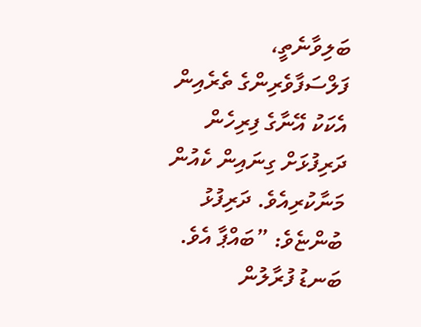ބަލިވާނެތީ، ފަލްސަފާވެރިންގެ ތެރެއިން އެކަކު އޭނާގެ ފިރިހެން ދަރިފުޅަށް ގިނައިން ކެއުން މަނާކުރިއެވެ. ދަރިފުޅު ބުންޏެވެ: ”ބައްޕާ އެވެ. ބަނޑު ފުރާލުން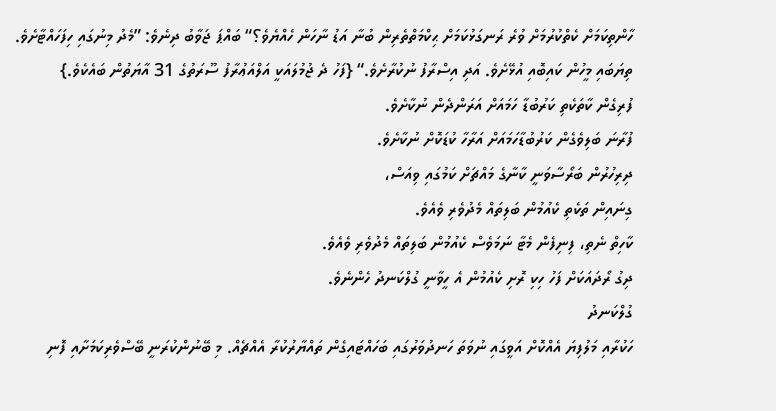ހާންތިކަމަށް ކެތްކުރުމަށް ވުރެ ރަނގަޅުކަމަށް ޙިކްމަތްތެރިން ބުނާ އަޑު ނާހަން ހެއްޔެވެ؟“ ބައްޕަ ޖަވާބު ދިނެވެ: ”މެދު މިނުގައި ހިފަހައްޓާށެވެ. ތިޔަބައި މީހުން ކައިބޮއި އުޅޭށެވެ. އަދި އިސްރާފު ނުކުރާށެވެ.“ {ފަހު ދެ ޖުމުލައަކީ އަލްއަޢުރާފު ސޫރަތުގެ 31 އާޔަތުން ބައެކެވެ.}
ފުރިގެން ކާތަކެތި ކަރުބުޑާ ހަމައަށް އަރަންދެން ނުކާށެވެ.
ފުރާނަ ބަލިވެގެން ކަރުބުޑާހަމައަށް އަރާހާ ކުޑަކޮށް ނުކާށެވެ.
ދިރިހުރުން ބަރޯސާވަނީ ކާނާގެ މައްޗަށް ކަމުގައި ވިއަސް،
ގިނައިން ތަކެތި ކެއުމުން ބަލިތައް މެދުވެރި ވެއެވެ.
ކާހިތް ނެތި، ފިނިފެން މެޓާ ނަމަވެސް ކެއުމުން ބަލިތައް މެދުވެރި ވެއެވެ.
ދިގު ރޯދައަކަށް ފަހު ހިކި ރޮށި ކެއުމުން އެ ހީވާނީ ގުލްކަނދު ހެންނެވެ.
ގުލްކަނދު
ހަކުރާއި މަލުފިޔަ އެއްކޮށް އަވީގައި ނުވަތަ ހަނދުވަރުގައި ބަހައްޓައިގެން ތައްޔާރުކުރާ އެއްޗެއް. މި ބޭނުންކުރަނީ ބޭސްވެރިކަމަށާއި ފޮނި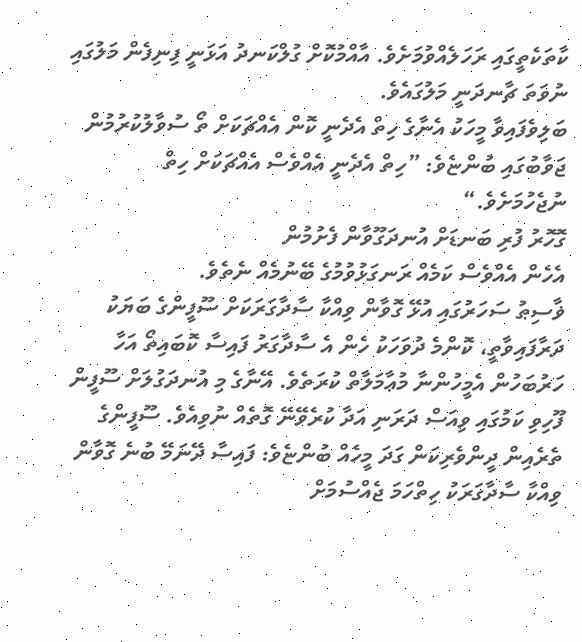ކާތަކެތީގައި ރަހަލެއްވުމަށެވެ. އާއްމުކޮށް ގުލްކަނދު އަޅަނީ ފިނިފެން މަލުގައި ނުވަތަ ޗާނދަނީ މަލުގައެވެ.
ބަލިވެފައިވާ މީހަކު އެނާގެ ހިތް އެދެނީ ކޮން އެއްޗަކަށް ތޯ ސުވާލުކުރުމުން ޖަވާބުގައި ބުންޏެވެ: ”ހިތް އެދެނީ އެއްވެސް އެއްޗަކަށް ހިތް ނުޖެހުމަށެވެ.“
ގޮހޮރު ފުރި ބަނޑަށް އުނދަގޫވާން ފެށުމުން
އެހެން އެއްވެސް ކަމެއް ރަނގަޅުވުމުގެ ބޭނުމެއް ނެތެވެ.
ޥާސިޠު ސަހަރުގައި އުޅޭ ގޮވާން ވިއްކާ ސާދާގަރަކަށް ސޫފީންގެ ބަޔަކު ދަރާފައިވާތީ، ކޮންމެ ދުވަހަކު ހެން އެ ސާދާގަރު ފައިސާ ކޮބައިތޯ އަހާ ހަރުބަހުން އެމީހުންނާ މުޢާމަލާތް ކުރަތެވެ. އޭނާގެ މި އުނދަގުލަށް ސޫފީން ފޫހިވި ކަމުގައި ވިއަސް ދަރަނި އަދާ ކުރެވޭނޭ ގޮތެއް ނުވިއެވެ. ސޫފީންގެ ތެރެއިން ދީންވެރިކަން ގަދަ މީހެއް ބުންޏެވެ: ފައިސާ ދޭނަމޭ ބުނެ ގޮވާން ވިއްކާ ސާދާގަރަކު ހިތްހަމަ ޖެއްސުމަށް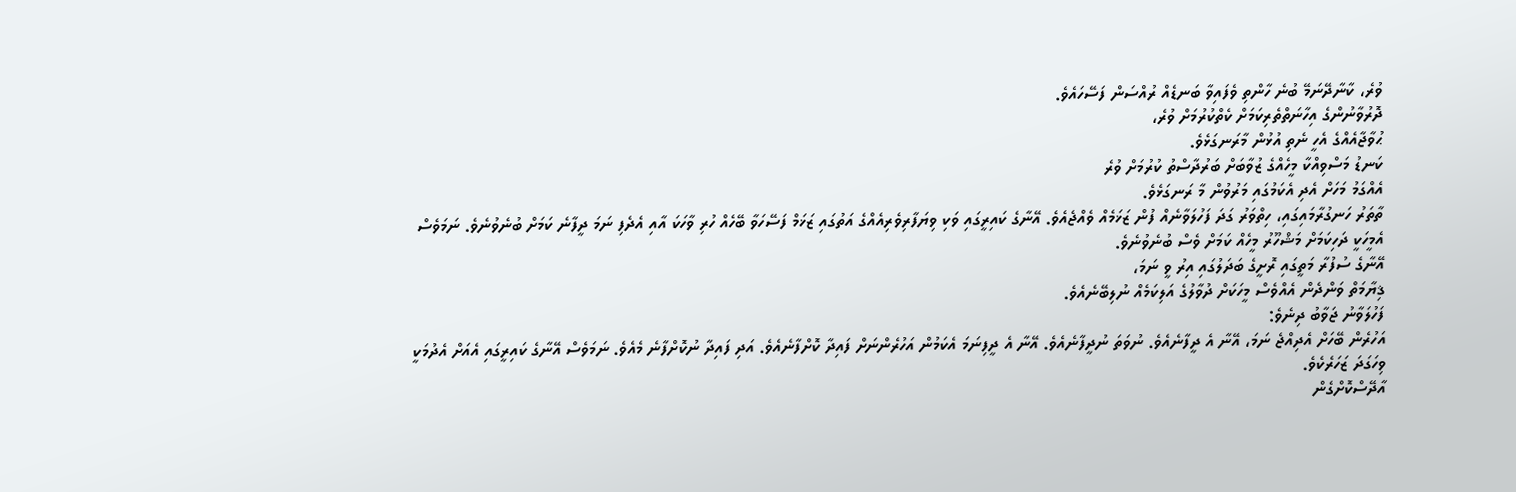ވުރެ، ކާނާދޭނަމޭ ބުނެ ހާންތި ވެފައިވާ ބަނޑެއް ރުއްސަން ފަސޭހައެވެ.
ދޮރުވާނުންގެ އިހާނަތްތެރިކަމަށް ކެތްކުރުމަށް ވުރެ،
ޙުވާޖާއެއްގެ އެހީ ނެތި އުޅުން މާރަނގަޅެވެ.
ކަނޑު މަސްވިއްކާ މީހެއްގެ ޒުވާބަށް ބަރުދާސްތު ކުރުމަށް ވުރެ
އެއްގަމު މަހަށް އެދި އެކަމުގައި މަރުވުން މާ ރަނގަޅެވެ.
ތާތަރު ހަނގުރާމައިގައި، ހިތްވަރު ގަދަ ފަހުލަވާނެއް ފުން ޒަޚަމެއް ވެއްޖެއެވެ. އޭނާގެ ކައިރީގައި ވަކި ވިޔަފާރިވެރިއެއްގެ އަތުގައި ޒަޚަމް ފަސޭހަވާ ބޭހެއް ހުރި ވާހަކަ އާއި އެދެފި ނަމަ ދީފާނެ ކަމަށް ބުނެވުނެވެ. ނަމަވެސް އެމީހަކީ ދަހިކަމަށް މަޝްހޫރު މީހެއް ކަމަށް ވެސް ބުނެވުނެވެ.
އޭނާގެ ސުފުރާ މަތީގައި ރޮށީގެ ބަދަލުގައި އިރު ވީ ނަމަ،
ޤިޔާމަތް ވަންދެން އެއްވެސް މީހަކަށް ދުވާލުގެ އަލިކަމެއް ނުލިބޭނެއެވެ.
ފަހުލަވާނު ޖަވާބު ދިނެވެ:
އަހުރެން ބޭހަށް އެދިއްޖެ ނަމަ، އޭނާ އެ ދީފާނެއެވެ. ނުވަތަ ނުދީފާނެއެވެ. އޭނާ އެ ދީފިނަމަ އެކަމުން އަހުރެންނަށް ފައިދާ ކޮށްފާނެއެވެ. އަދި ފައިދާ ނުކޮށްފާނެ މެއެވެ. ނަމަވެސް އޭނާގެ ކައިރީގައި އެއަށް އެދުމަކީ ވިހަގަދަ ޒަހަރެކެވެ.
އާދޭސްކޮށްގެން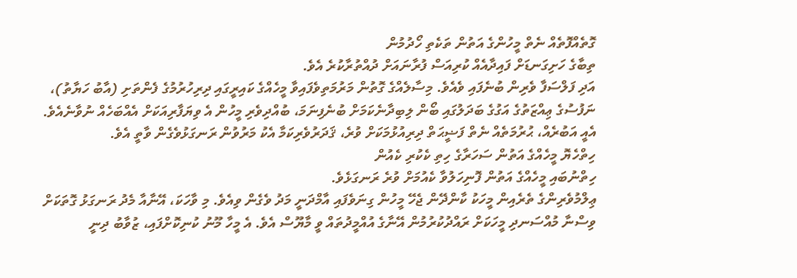ގޮތެއްފޮތެއް ނެތް މީހުންގެ އަތުން ތަކެތި ހޯދުމުން
ތިބާގެ ހަށިގަނޑަށް ފައިދާއެއް ކުރިއަސް ފުރާނައަށް ދުއްތުރާކުރެ އެވެ.
އަދި ފަލްސަފާ ވެރިން ބުނެފައި ވެއެވެ. މިސާލެއްގެ ގޮތުން މަރުމަތިވެފައިވާ މީހެއްގެ ކައިރީގައި ދިރިހުރުމުގެ ފެންތަށި (އާބު ހަޔާތު)، ނަފުސުގެ ޢިއްޒަތުގެ އަގުގެ ބަދަލުގައި ބޯން ލިބިދާނެކަމަށް ބުނެފިނަމަ، ބުއްދިވެރި މީހުން އެ ވިޔަފާރިއަކަށް އެއްބަހެއް ނުވާނެއެވެ. އެއީ އަބުރެއް، ޙުރުމަތެއް ނެތް ފަޟީޙަތް ދިރިއުޅުމަކަށް ވުރެ، ޤަދަރުވެރިކަމާ އެކު މަރުވުން ރަނގަޅުވެގެން ވާތީ އެވެ.
ހިތްހެޔޮ މީހެއްގެ އަތުން ސަހަރާގެ ހިތި ކެކުރި ކެއުން
ހިތްނުބައި މީހެއްގެ އަތުން ފޮނިހަލުވާ ކެއުމަށް ވުރެ ރަނގަޅެވެ.
ޢިލްމުވެރިންގެ ތެރެއިން މީހަކު ކާންދޭން ޖެހޭ މީހުން ގިނަވެފައި އާމްދަނީ މަދު ވެގެން ވިއެވެ. މި ވާހަކަ، އޭނާއާ މެދު ރަނގަޅު ގޮތަކަށް ވިސްނާ މުއްސަނދި މީހަކަށް ރައްދުކުރުމުން އޭނާގެ އުއްމީދުތައް ވީ މާޔޫސް އެވެ. އެ މީހާ މޫނު ކުނިކޮށްފައި، ޒުވާބު ދިނީ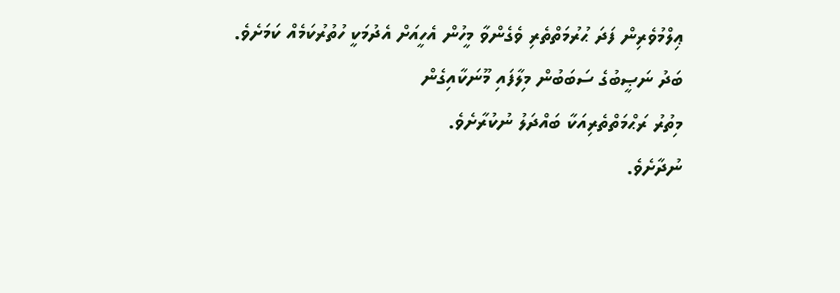ޢިލްމުވެރިން ފަދަ ޙުރުމަތްތެރި ވެގެންވާ މީހުން އެހީއަށް އެދުމަކީ ހުތުރުކަމެއް ކަމަށެވެ.
ބަދު ނަޞީބުގެ ސަބަބުން މިލާފައި މޫނަކާއިގެން
މިތުރު ރަޙްމަތްތެރިއަކާ ބައްދަލު ނުކުރާށެވެ.
ނުދާށެވެ.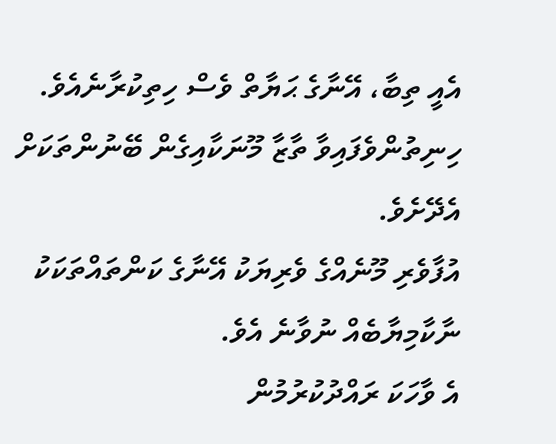އެއީ ތިބާ، އޭނާގެ ޙަޔާތް ވެސް ހިތިކުރާނެއެވެ.
ހިނިތުންވެފައިވާ ތާޒާ މޫނަކާއިގެން ބޭނުންތަކަށް އެދޭށެވެ.
އުފާވެރި މޫނެއްގެ ވެރިޔަކު އޭނާގެ ކަންތައްތަކަކު ނާކާމިޔާބެއް ނުވާނެ އެވެ.
އެ ވާހަކަ ރައްދުކުރުމުން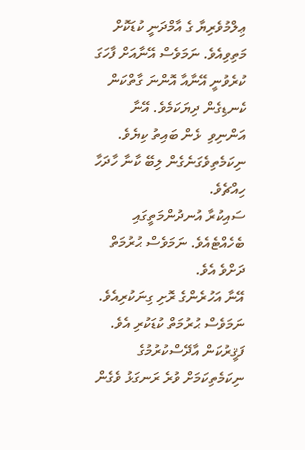ޢިލްމުވެރިޔާ ގެ އާމްދަނީ ކުޑަކޮށް މަތިވިއެވެ. ނަމަވެސް އޭނާއަށް ފާހަގަ ކުރެވުނީ އޭނާއާ އޮންނަ ގާތްކަން ކެނޑިގެން ދިޔަކަމެވެ. އޭނާ އަންނިވި  ޅެން ބައިތު ކިޔެވެ.
ނިކަމެތިވެގަނެގެން ލިބޭ ކާނާ ހާދަހާ ހިއްޗެވެ.
ސައިކުރާ އުނދުންމަތީގައި ބެހެއްޓެއެވެ. ނަމަވެސް ޙުރުމަތް ދަށްވެ އެވެ.
އޭނާ އަހުރެންގެ ރޮށި ގިނަކުރިއެވެ. ނަމަވެސް ޙުރުމަތް ކުޑަކުރި އެވެ.
ފަޤީރުކަން އާދޭސްކުރުމުގެ ނިކަމެތިކަމަށް ވުރެ ރަނގަޅު ވެގެން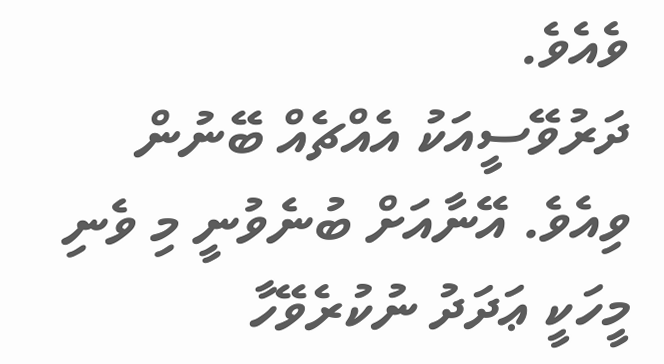ވެއެވެ.
ދަރުވޭސީއަކު އެއްޗެއް ބޭނުން ވިއެވެ. އޭނާއަށް ބުނެވުނީ މި ވެނި މީހަކީ ޢަދަދު ނުކުރެވޭހާ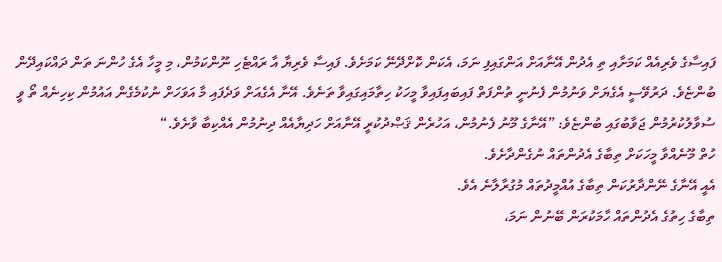ފައިސާގެ ވެރިއެއް ކަމަށާއި ތި އެދުން އޭނާއަށް އަންގައިފި ނަމަ، އެކަން ކޮށްދޭނޭ ކަމަށެވެ. ފައިސާ ވެރިޔާ އާ ރައްޓެހި ނޫންކަމުން، މި މީހާ އެގެ ހުންނަ ތަން ދައްކައިދޭން ބުންޏެވެ. ދަރުވޭސީ އެގެޔަށް ވަނުމުން ފެނުނީ ތުންފަތް ފައިބައިފައިވާ މީހަކު ހިތާމައިގައިވާ ތަނެވެ. އޭނާ އެގެއަށް ވަދެފައި މާ އަވަހަށް ނުކުމެގެން އައުމުން ކިހިނެއް ތޯ ވީ ސުވާލުކުރުމުން ޖަވާބުގައި ބުންޏެވެ: ”އޭނާގެ މޫނު ފެނުމުން، އަހުރެން ޤަޞްދުކުރީ އޭނާއަށް ހަދިޔާއެއް ދިނުމުން އެއްކިބާ ވާށެވެ.“
ހުތް މޫނެއްވާ މީހަކަށް ތިބާގެ އެދުންތައް ނުގެންދާށެވެ.
އެއީ އޭނާގެ ނޭންދާރުކަން ތިބާގެ އުއްމީދުތައް މުގުރާލާނެ އެވެ.
ތިބާގެ ހިތުގެ އެދުންތައް ހާމަކުރަން ބޭނުން ނަމަ،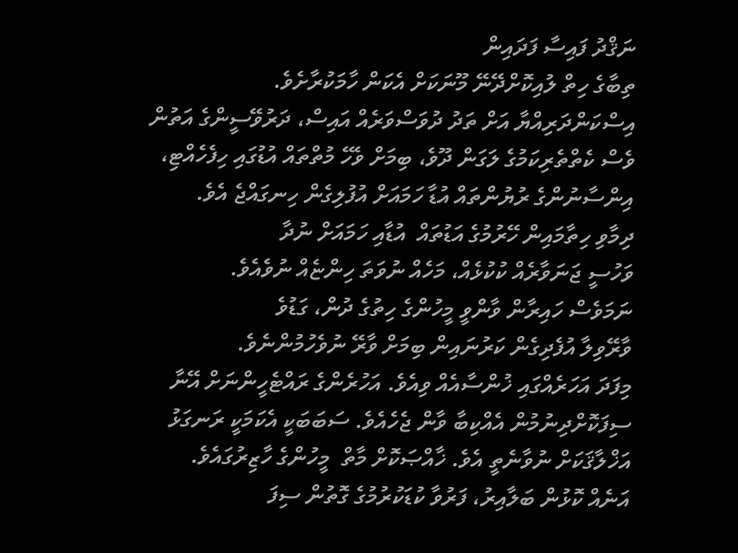ނަޤްދު ފައިސާ ފަދައިން
ތިބާގެ ހިތް ލުއިކޮށްދޭނޭ މޫނަކަށް އެކަން ހާމަކުރާށެވެ.
އިސްކަންދަރިއްޔާ އަށް ތަދު ދުވަސްވަރެއް އައިސް، ދަރުވޭސީންގެ އަތުން ވެސް ކެތްތެރިކަމުގެ ލަގަން ދޫވެ، ބިމަށް ވެހޭ މުތްތައް އުޑުގައި ހިފެހެއްޓި، އިންސާނުންގެ ރުޔުންތައް އުޑާ ހަމައަށް އުފުލިގެން ހިނގައްޖެ އެވެ.
ދިމާވި ހިތާމައިން ހޭރުމުގެ އަޑުތައް  އުޑާއި ހަމައަށް ނުދާ
ވަހުސީ ޖަނަވާރެއް ކުކުޅެއް، މަހެއް ނުވަތަ ހިންޏެއް ނުވެއެވެ.
ނަމަވެސް ހައިރާން ވާންވީ މީހުންގެ ހިތުގެ ދުން، ގަޑުވެ
ވާރޭވިލާ އުފެދިގެން ކަރުނައިން ބިމަށް ވާރޭ ނުވެހުމުންނެވެ.
މިފަދަ އަހަރެއްގައި ޚުންސާއެއް ވިއެވެ. އަހުރެންގެ ރައްޓެހީންނަށް އޭނާ ސިފަކޮށްދިނުމުން އެއްކިބާ ވާން ޖެހެއެވެ. ސަބަބަކީ އެކަމަކީ ރަނގަޅު އަޚްލާޤަކަށް ނުވާނެތީ އެވެ. ޚާއްޞަކޮށް މާތް  މީހުންގެ ހާޒިރުގައެވެ. އަނެއް ކޮޅުން ބަލާއިރު، ފަރުވާ ކުޑަކުރުމުގެ ގޮތުން ސިފަ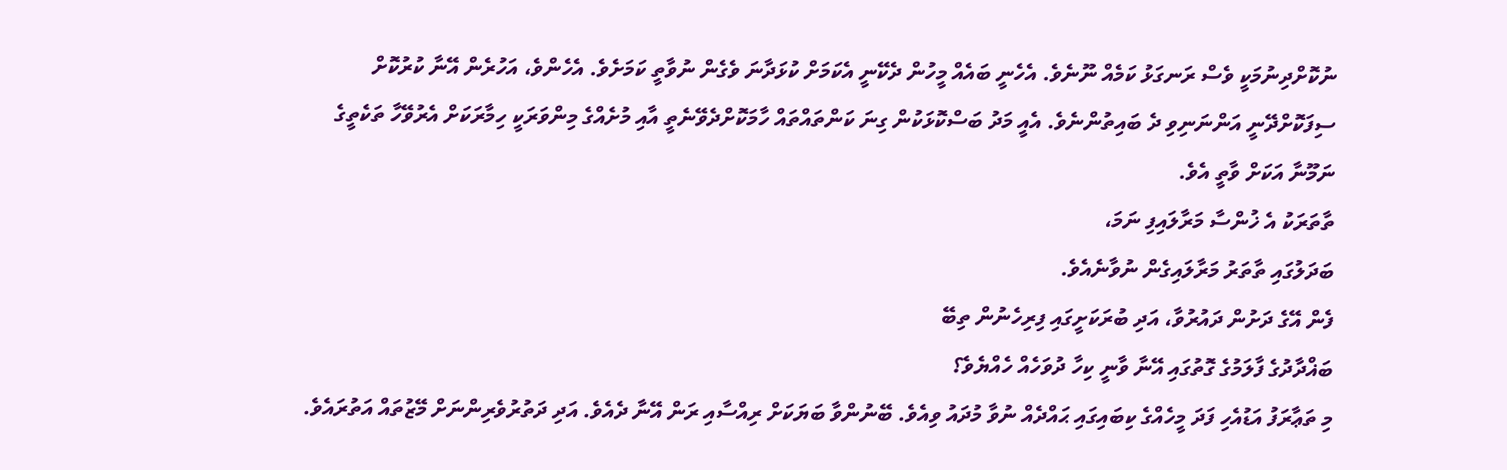ނުކޮށްދިނުމަކީ ވެސް ރަނގަޅު ކަމެއް ނޫނެވެ. އެހެނީ ބައެއް މީހުން ދެކޭނީ އެކަމަށް ކުޅަދާނަ ވެގެން ނުވާތީ ކަމަށެވެ. އެހެންވެ، އަހުރެން އޭނާ ކުރުކޮށް ސިފަކޮށްދޭނީ އަންނަނިވި ދެ ބައިތުންނެވެ. އެއީ މަދު ބަސްކޮޅަކުން ގިނަ ކަންތައްތައް ހާމަކޮށްދެވޭނެތީ އާއި މުށެއްގެ މިންވަރަކީ ހިމާރަކަށް އެރުވޭހާ ތަކެތީގެ ނަމޫނާ އަކަށް ވާތީ އެވެ.
ތާތަރަކު އެ ޚުންސާ މަރާލައިފި ނަމަ،
ބަދަލުގައި ތާތަރު މަރާލައިގެން ނުވާނެއެވެ.
ފެން އޭގެ ދަށުން ދައުރުވާ، އަދި ބުރަކަށީގައި ފިރިހެނުން ތިބޭ
ބަޣްދާދުގެ ފާލަމުގެ ގޮތުގައި އޭނާ ވާނީ ކިހާ ދުވަހެއް ހެއްޔެވެ؟
މި ތަޢާރަފު އަޑުއެހި ފަދަ މީހެއްގެ ކިބައިގައި ޙައްދެއް ނުވާ މުދައު ވިއެވެ. ބޭނުންވާ ބަޔަކަށް ރިއްސާއި ރަން އޭނާ ދެއެވެ. އަދި ދަތުރުވެރިންނަށް މޭޒުތައް އަތުރައެވެ.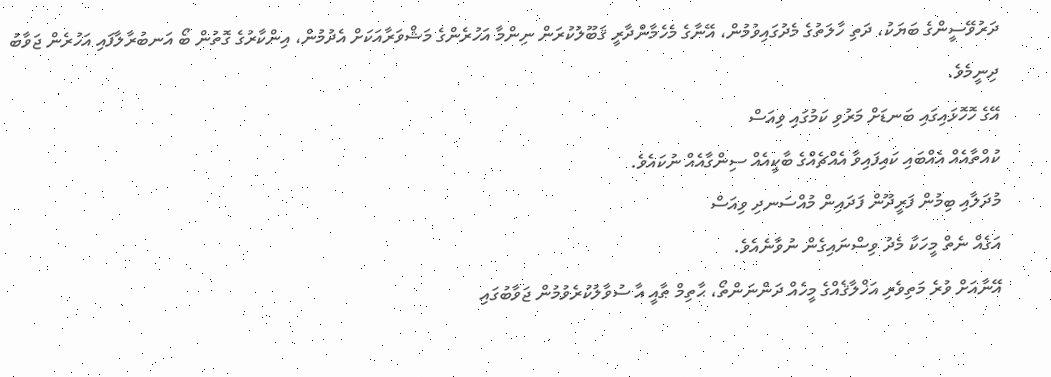ދަރުވޭސީންގެ ބަޔަކު، ދަތި ހާލަތުގެ މެދުގައިވުމުން، އޭނާގެ މެހެމާންދާރީ ޤަބޫލުކުރަން ނިންމާ އަހުރެންގެ މަޝްވަރާއަކަށް އެދުމުން، އިންކާރުގެ ގޮތުން ބޯ އަނބުރާލާފައި އަހުރެން ޖަވާބު ދިނީމެވެ.
އޭގެ ހޮހޮޅައިގައި ބަނޑަށް މަރުވި ކަމުގައި ވިއަސް
ކުއްތާއެއް އެއްބައި ކައިފައިވާ އެއްޗެއްގެ ބާކީއެއް ސިންގާއެއް ނުކައެވެ.
މުދަލާއި ބިމުން ފަރީދޫން ފަދައިން މުއްސަނދި ވިއަސް
އަގެއް ނެތް މީހަކާ މެދު ވިސްނައިގެން ނުވާނެއެވެ.
އޭނާއަށް ވުރެ މަތިވެރި އަޚްލާޤެއްގެ މީހެއް ދަންނަންތޯ، ޙާތިމް ޠާއީ އާ ސުވާލުކުރެވުމުން ޖަވާބުގައި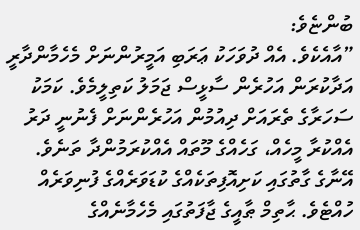ބުންޏެވެ:
”އާއެކެވެ. އެއް ދުވަހަކު ޢަރަބި އަމީރުންނަށް މެހެމާންދާރީ އަދާކުރަން އަހުރެން ސާޅީސް ޖަމަލު ކަތިލީމެވެ. ކަމަކު ސަހަރާގެ ތެރައަށް ދިއުމުން އަހުރެންނަށް ފެނުނީ ދަރު އެއްކުރާ މީހެއް، ގަހެއްގެ މޫތައް އެއްކުރަމުންދާ ތަނެވެ. އޭނާގެ ގާތުގައި ކަށިއޮފިތަކެއްގެ ކުޑަވަރެއްގެ ފުނިވަރެއް ހުއްޓެވެ. ޙާތިމް ޠާއީގެ ޖާފަތުގައި މެހެމާނެއްގެ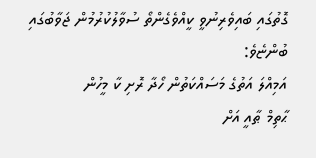ގޮތުގައި ބައިވެރިނުވީ ކީއްވެގެންތޯ ސުވާލުކުރުމުން ޖަވާބުގައި ބުންޏެވެ:
އަމިއްލަ އަތުގެ މަސައްކަތުން ހޯދާ ރޮށި ކާ މީހުން
ޙާތިމް ޠާއީ އަށް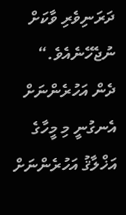ދަރަނިވެރި ވާކަށް ނުޖެހޭނެއެވެ.“
ދެން އަހުރެންނަށް އެނގުނީ މި މީހާގެ އަޚްލާޤު އަހުރެންނަށް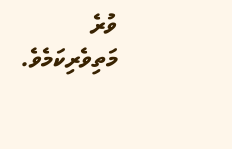ވުރެ މަތިވެރިކަމެވެ.